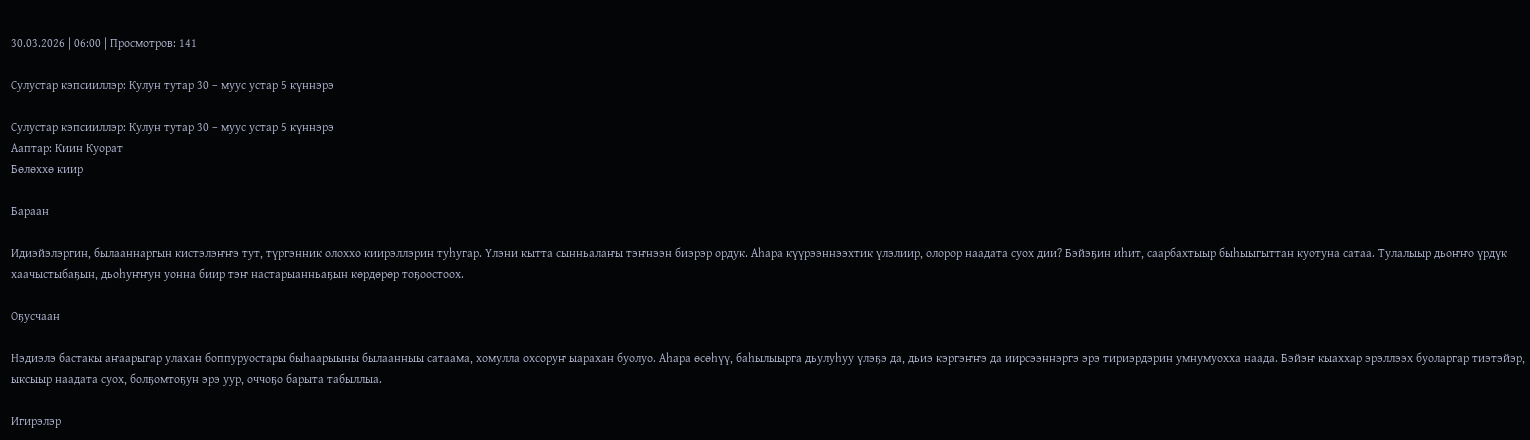30.03.2026 | 06:00 | Просмотров: 141

Сулустар кэпсииллэр: Кулун тутар 30 – муус устар 5 күннэрэ

Сулустар кэпсииллэр: Кулун тутар 30 – муус устар 5 күннэрэ
Ааптар: Киин Куорат
Бөлөххө киир

Бараан

Идиэйэлэргин, былааннаргын кистэлэҥҥэ тут, түргэнник олоххо киирэллэрин туһугар. Үлэни кытта сынньалаҥы тэҥнээн биэрэр ордук. Аһара күүрээннээхтик үлэлиир, олорор наадата суох дии? Бэйэҕин иһит, саарбахтыыр быһыыгыттан куотуна сатаа. Тулалыыр дьоҥҥо үрдүк хаачыстыбаҕын, дьоһуҥҥун уонна биир тэҥ настарыанньаҕын көрдөрөр тоҕоостоох.

Оҕусчаан

Нэдиэлэ бастакы аҥаарыгар улахан боппуруостары быһаарыыны былаанныы сатаама, хомулла охсоруҥ ыарахан буолуо. Аһара өсөһүү, баһылыырга дьулуһуу үлэҕэ да, дьиэ кэргэҥҥэ да иирсээннэргэ эрэ тириэрдэрин умнумуохха наада. Бэйэҥ кыаххар эрэллээх буоларгар тиэтэйэр, ыксыыр наадата суох, болҕомтоҕун эрэ уур, оччоҕо барыта табыллыа.

Игирэлэр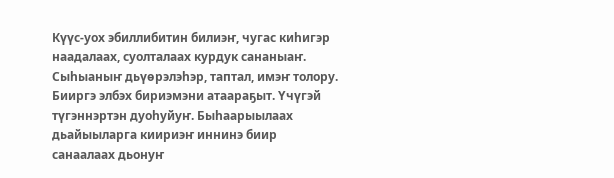Күүс-уох эбиллибитин билиэҥ, чугас киһигэр наадалаах, суолталаах курдук сананыаҥ. Сыһыаныҥ дьүөрэлэһэр, таптал, имэҥ толору. Бииргэ элбэх бириэмэни атаараҕыт. Үчүгэй түгэннэртэн дуоһуйуҥ. Быһаарыылаах дьайыыларга киириэҥ иннинэ биир санаалаах дьонуҥ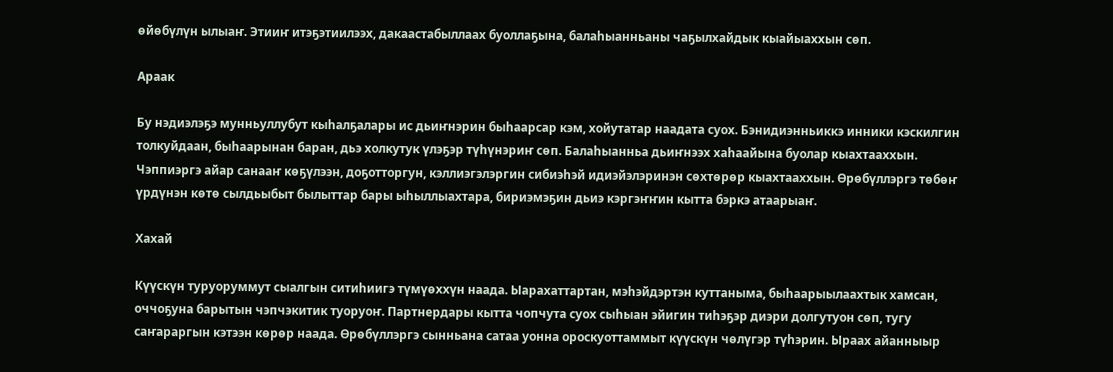өйөбүлүн ылыаҥ. Этииҥ итэҕэтиилээх, дакаастабыллаах буоллаҕына, балаһыанньаны чаҕылхайдык кыайыаххын сөп.

Араак

Бу нэдиэлэҕэ мунньуллубут кыһалҕалары ис дьиҥнэрин быһаарсар кэм, хойутатар наадата суох. Бэнидиэнньиккэ инники кэскилгин толкуйдаан, быһаарынан баран, дьэ холкутук үлэҕэр түһүнэриҥ сөп. Балаһыанньа дьиҥнээх хаһаайына буолар кыахтааххын. Чэппиэргэ айар санааҥ көҕүлээн, доҕотторгун, кэллиэгэлэргин сибиэһэй идиэйэлэринэн сөхтөрөр кыахтааххын. Өрөбүллэргэ төбөҥ үрдүнэн көтө сылдьыбыт былыттар бары ыһыллыахтара, бириэмэҕин дьиэ кэргэҥҥин кытта бэркэ атаарыаҥ.

Хахай

Күүскүн туруоруммут сыалгын ситиһиигэ түмүөххүн наада. Ыарахаттартан, мэһэйдэртэн куттаныма, быһаарыылаахтык хамсан, оччоҕуна барытын чэпчэкитик туоруоҥ. Партнердары кытта чопчута суох сыһыан эйигин тиһэҕэр диэри долгутуон сөп, тугу саҥараргын кэтээн көрөр наада. Өрөбүллэргэ сынньана сатаа уонна ороскуоттаммыт күүскүн чөлүгэр түһэрин. Ыраах айанныыр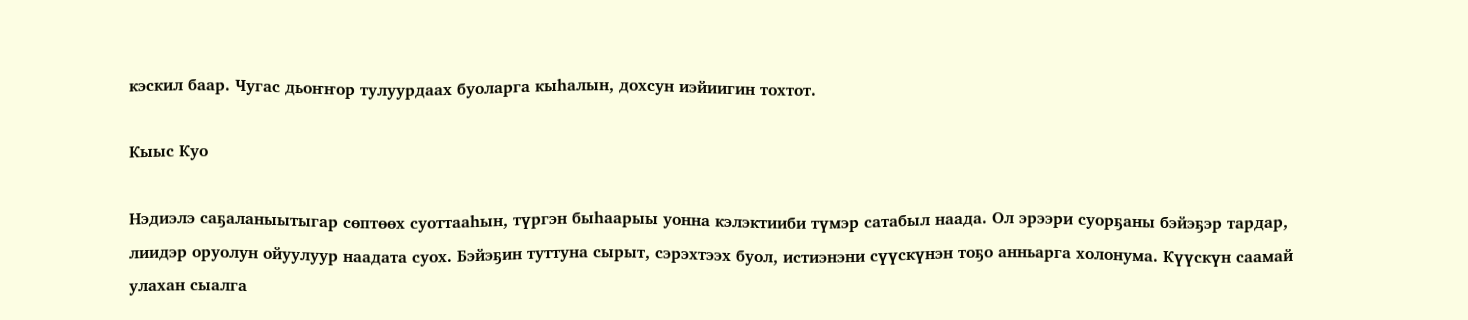кэскил баар. Чугас дьоҥҥор тулуурдаах буоларга кыһалын, дохсун иэйиигин тохтот.

Кыыс Куо

Нэдиэлэ саҕаланыытыгар сөптөөх суоттааһын, түргэн быһаарыы уонна кэлэктииби түмэр сатабыл наада. Ол эрээри суорҕаны бэйэҕэр тардар, лиидэр оруолун ойуулуур наадата суох. Бэйэҕин туттуна сырыт, сэрэхтээх буол, истиэнэни сүүскүнэн тоҕо анньарга холонума. Күүскүн саамай улахан сыалга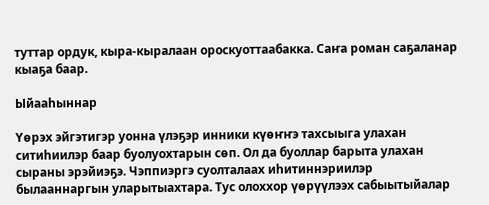туттар ордук, кыра-кыралаан ороскуоттаабакка. Саҥа роман саҕаланар кыаҕа баар.

Ыйааһыннар

Үөрэх эйгэтигэр уонна үлэҕэр инники күөҥҥэ тахсыыга улахан ситиһиилэр баар буолуохтарын сөп. Ол да буоллар барыта улахан сыраны эрэйиэҕэ. Чэппиэргэ суолталаах иһитиннэриилэр былааннаргын уларытыахтара. Тус олоххор үөрүүлээх сабыытыйалар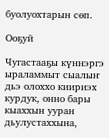буолуохтарын сөп.

Ооҕуй

Чугастааҕы күннэргэ ыраламмыт сыалыҥ дьэ олоххо киириэх курдук, онно бары кыаххын ууран дьулустаххына,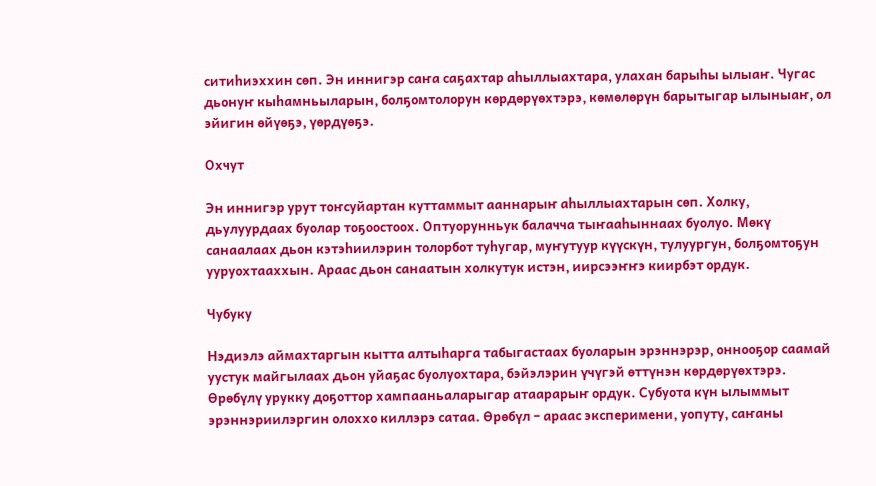ситиһиэххин сөп. Эн иннигэр саҥа саҕахтар аһыллыахтара, улахан барыһы ылыаҥ. Чугас дьонуҥ кыһамньыларын, болҕомтолорун көрдөрүөхтэрэ, көмөлөрүн барытыгар ылыныаҥ, ол эйигин өйүөҕэ, үөрдүөҕэ.

Охчут

Эн иннигэр урут тоҥсуйартан куттаммыт ааннарыҥ аһыллыахтарын сөп. Холку, дьулуурдаах буолар тоҕоостоох. Оптуорунньук балачча тыҥааһыннаах буолуо. Мөкү санаалаах дьон кэтэһиилэрин толорбот туһугар, муҥутуур күүскүн, тулуургун, болҕомтоҕун ууруохтааххын. Араас дьон санаатын холкутук истэн, иирсээҥҥэ киирбэт ордук.

Чубуку

Нэдиэлэ аймахтаргын кытта алтыһарга табыгастаах буоларын эрэннэрэр, оннооҕор саамай уустук майгылаах дьон уйаҕас буолуохтара, бэйэлэрин үчүгэй өттүнэн көрдөрүөхтэрэ. Өрөбүлү урукку доҕоттор хампааньаларыгар атаарарыҥ ордук. Субуота күн ылыммыт эрэннэриилэргин олоххо киллэрэ сатаа. Өрөбүл – араас эксперимени, уопуту, саҥаны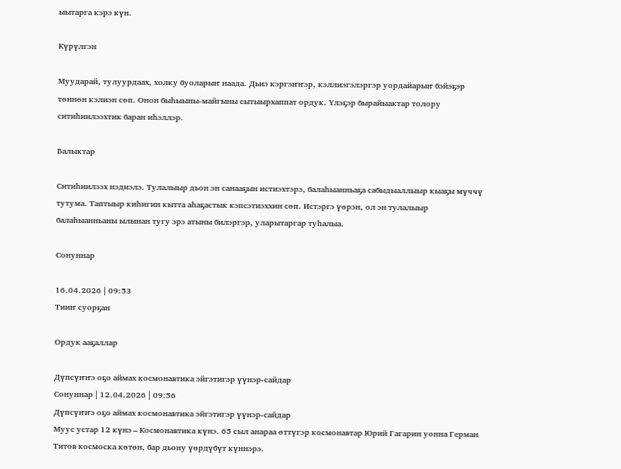ыытарга кэрэ күн.

Күрүлгэн

Муударай, тулуурдаах, холку буоларыҥ наада. Дьиэ кэргэҥҥэр, кэллиэгэлэргэр уордайарыҥ бэйэҕэр төннөн кэлиэн сөп. Онон быһыыны-майгыны сытыырхаппат ордук. Үлэҕэр бырайыактар толору ситиһиилээхтик баран иһэллэр.

Балыктар

Ситиһиилээх нэдиэлэ. Тулалыыр дьон эн санааҕын истиэхтэрэ, балаһыанньаҕа сабыдыаллыыр кыаҕы мүччү тутума. Таптыыр киһигин кытта аһаҕастык кэпсэтиэххин сөп. Истэргэ үөрэн, ол эн тулалыыр балаһыанньаны ылынан тугу эрэ атыны билэргэр, уларытаргар туһалыа.

Сонуннар

16.04.2026 | 09:53
Тииҥ суорҕан

Ордук ааҕаллар

Дүпсүҥҥэ оҕо аймах космонавтика эйгэтигэр үүнэр-сайдар
Сонуннар | 12.04.2026 | 09:56
Дүпсүҥҥэ оҕо аймах космонавтика эйгэтигэр үүнэр-сайдар
Муус устар 12 күнэ – Космонавтика күнэ. 65 сыл анараа өттүгэр космонавтар Юрий Гагарин уонна Герман Титов космоска көтөн, бар дьону үөрдүбүт күннэрэ.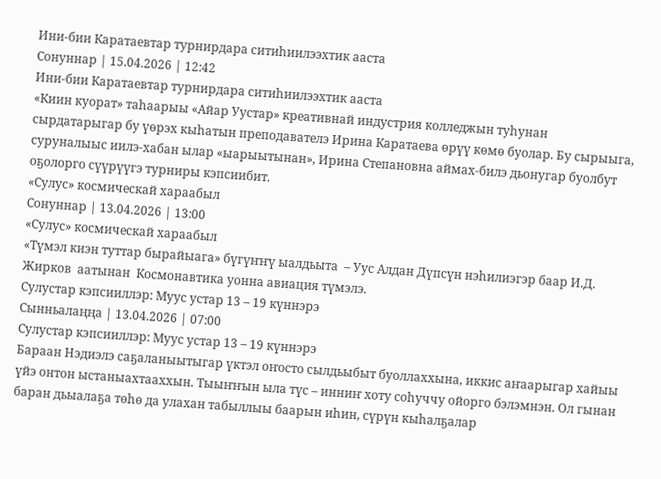Ини-бии Каратаевтар турнирдара ситиһиилээхтик ааста
Сонуннар | 15.04.2026 | 12:42
Ини-бии Каратаевтар турнирдара ситиһиилээхтик ааста
«Киин куорат» таһаарыы «Айар Уустар» креативнай индустрия колледжын туһунан  сырдатарыгар бу үөрэх кыһатын преподавателэ Ирина Каратаева өрүү көмө буолар. Бу сырыыга, суруналыыс иилэ-хабан ылар «ыарыытынан», Ирина Степановна аймах-билэ дьонугар буолбут оҕолорго сүүрүүгэ турниры кэпсиибит.
«Сулус» космическай хараабыл
Сонуннар | 13.04.2026 | 13:00
«Сулус» космическай хараабыл
«Түмэл киэн туттар бырайыага» бүгүҥҥү ыалдьыта  – Уус Алдан Дүпсүн нэһилиэгэр баар И.Д. Жирков  аатынан  Космонавтика уонна авиация түмэлэ.
Сулустар кэпсииллэр: Муус устар 13 – 19 күннэрэ
Сынньалаңңа | 13.04.2026 | 07:00
Сулустар кэпсииллэр: Муус устар 13 – 19 күннэрэ
Бараан Нэдиэлэ саҕаланыытыгар үктэл оҥосто сылдьыбыт буоллаххына, иккис аҥаарыгар хайыы үйэ онтон ыстаныахтааххын. Тыыҥҥын ыла түс – инниҥ хоту соһуччу ойорго бэлэмнэн. Ол гынан баран дьыалаҕа төһө да улахан табыллыы баарын иһин, сүрүн кыһалҕалар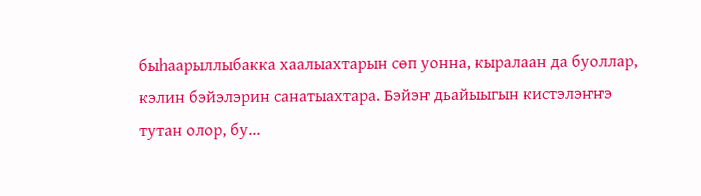быһаарыллыбакка хаалыахтарын сөп уонна, кыралаан да буоллар, кэлин бэйэлэрин санатыахтара. Бэйэҥ дьайыыгын кистэлэҥҥэ тутан олор, бу...